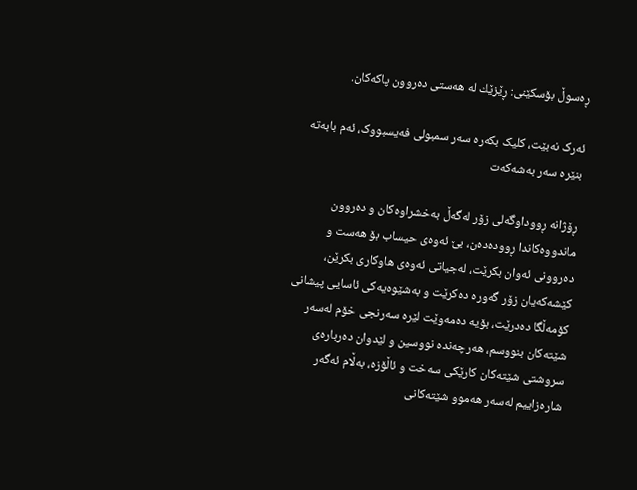ڕه‌سوڵ بۆسكێنی: ڕێزێك له‌ هه‌ستی ده‌روون پاكه‌كان.

ئەرک نەبێت، کلیک بکەرە سەر سمبولی فەیسبووک، ئەم بابەتە بنێرە سەر بەشەکەت

ڕۆژانه‌ ڕووداوگه‌لی زۆر له‌گه‌ڵ به‌خشراوه‌كان و ده‌روون ماندووه‌كاندا ڕووده‌ده‌ن، بێ ئه‌وه‌ی حیساب بۆ هه‌ست و ده‌روونی ئه‌وان بكرێت، له‌جیاتی ئه‌وه‌ی هاوكاری بكرێن، كێشه‌كه‌یان زۆر گه‌وره‌ ده‌كرێت و به‌شێوه‌یه‌كی ئاسایی پیشانی كۆمه‌ڵگا ده‌درێت، بۆیه‌ ده‌مه‌وێت لێره‌ سه‌رنجی خۆم له‌سه‌ر شێته‌كان بنووسم، هه‌رچه‌نده‌ نووسین و لێدوان ده‌رباره‌ی سروشتی شێته‌كان كارێكی سه‌خت و ئاڵۆزه‌، به‌ڵام ئه‌گه‌ر شاره‌زاییم له‌سه‌ر هه‌موو شێته‌كانی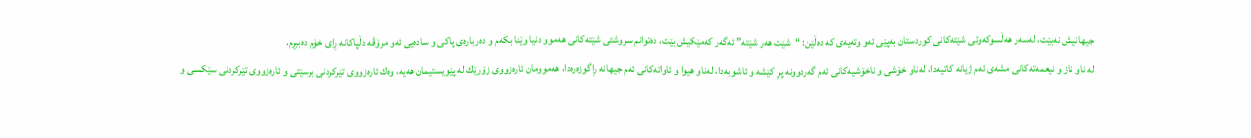جیهانیش نه‌بێت، له‌سه‌ر هه‌ڵسوكه‌وتی شێته‌كانی كوردستان به‌پێی ئه‌و وته‌یه‌ی كه‌ ده‌ڵێن: “شێت هه‌ر شێته” ئه‌گه‌ر كه‌مێكیش بێت، ده‌توانم سروشتی شێته‌كانی هه‌موو دنیا وێنا بكه‌م و ده‌رباره‌ی پاكی و ساده‌یی ئه‌و مرۆڤه‌ دڵپاكانه‌ ڕای خۆم ده‌ببڕم‌.
له‌ ناو ناز و نيعمه‌ته‌كانى مشه‌ى ئه‌م ژيانه‌ كاتيه‌دا، له‌ناو خۆشى و ناخۆشيه‌كانى ئه‌م گه‌ردوونه‌ پرِ كێشه‌ و ئاشوبه‌دا، له‌ناو هيوا و ئاواته‌كانى ئه‌م جيهانه‌ رِاگوزه‌ره‌دا، هه‌موومان ئاره‌زووى زۆرێك لە پێويستيمان هه‌یه‌، وه‌ك ئاره‌زووى تێركردنى برسێتى و ئاره‌زووى تێركردنى سێكسى و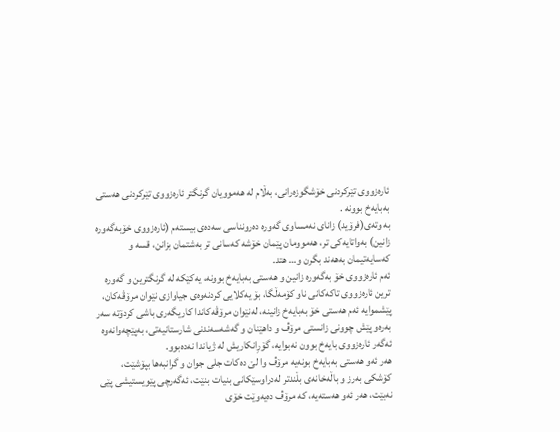ئاره‌زووى تێركردنى خۆشگوزه‌رانى، به‌ڵام له‌ هه‌موويان گرنگتر ئاره‌زووى تێركردنى هه‌ستى به‌بايه‌خ بوونه‌ .
به‌ وته‌ى(فرۆيد) زاناى نه‌مساوى گه‌وره‌ ده‌رونناسى سه‌ده‌ى بيسته‌م (ئاره‌زووى خۆبه‌گه‌وره‌ زانين) به‌واتايه‌كى تر، هه‌موومان پێمان خۆشه‌ كه‌سانى تر به‌شتمان بزانن، قسه‌ و كه‌سايه‌تيمان به‌هه‌ند بگرن و… هتد.
ئه‌م ئاره‌زووى خۆ به‌گه‌وره‌ زانين و هه‌ستى به‌بايه‌خ بوونه‌، یه‌كێكه‌ له‌ گرنگترين و گه‌وره‌ ترين ئاره‌زووى تاكه‌كانى ناو كۆمه‌ڵگا، بۆ يه‌كلايى كردنه‌وه‌ى جياوازى نێوان مرۆڤه‌كان، پێشموايه‌ ئه‌م هه‌ستى خۆ به‌بايه‌خ زانينه‌، له‌نێوان مرۆڤه‌كاندا كاريگه‌رى باشى كردۆته‌ سه‌ر به‌ره‌و پێش چوونى زانستى مرۆڤ و داهێنان و گه‌شه‌سه‌ندنى شارستانيه‌تى، به‌پێچه‌وانه‌وه‌ ئه‌گه‌ر ئاره‌زووى بايه‌خ بوون نه‌بوايه‌، گۆرِانكاريش له ‌ژياندا نه‌ده‌بوو.
هه‌ر ئه‌و هه‌ستى به‌بايه‌خ بونه‌یه‌ مرۆڤ وا لێ ده‌كات جلى جوان و گرانبه‌ها بپۆشێت، كۆشكى به‌رز و باڵه‌خانه‌ى بڵندتر له‌دراوسێكانى بنيات بنێت، ئه‌گه‌رچى پێويستيشى پێى نه‌بێت، هه‌ر ئه‌و هه‌سته‌یه‌، كه‌ مرۆڤ ده‌یه‌وێت خۆی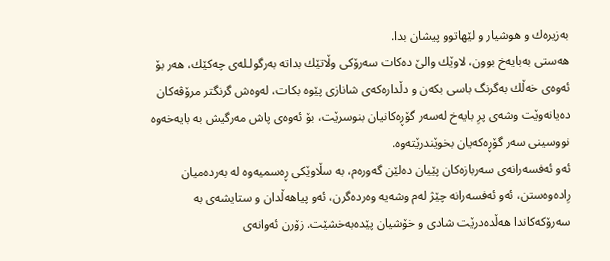به‌زیره‌ك و هوشيار و لێهاتوو پيشان بدا.
هه‌ستى به‌بايه‌خ بوون، لاوێك والێ ده‌كات سه‌رۆكى وڵاتێك بداته‌ به‌رگولـله‌ى چه‌كێك، هه‌ر بۆ ئه‌وه‌ى خه‌ڵك به‌گرنگ باسى بكه‌ن و دڵداره‌كه‌ى شانازى پێوه‌ بكات، له‌وه‌ش گرنگتر مرۆڤه‌كان ده‌يانه‌وێت وشه‌ى پرِ بايه‌خ له‌سه‌ر گۆڕه‌كانيان بنوسرێت، بۆ ئه‌وه‌ى پاش مه‌رگيش به‌ بايه‌خه‌وه‌ نووسينى سه‌ر گۆڕه‌كه‌يان بخوێندرێته‌وه‌.
ئه‌و ئه‌فسه‌رانه‌ى سه‌ربازه‌كان پێیان ده‌لێن گه‌وره‌م، به‌ سڵاوێكى ڕه‌سمیه‌وه‌ له‌ به‌رده‌ميان رِاده‌وه‌ستن، ئه‌و ئه‌فسه‌رانه‌ چێژ له‌م وشه‌یه‌ وه‌رده‌گرن، ئه‌و پیاهه‌ڵدان و ستايشه‌ى به‌ سه‌رۆكه‌كاندا هه‌ڵده‌درێت شادى و خۆشيان پێده‌به‌خشێت. زۆرن ئه‌وانه‌ى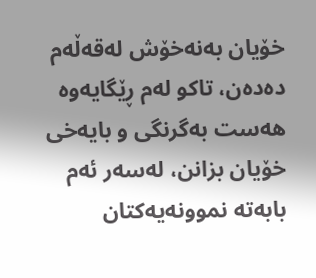خۆيان به‌نه‌خۆش له‌قه‌ڵه‌م ده‌ده‌ن، تاكو له‌م ڕێگایه‌وه‌ هه‌ست به‌گرنگی و بايه‌خى خۆيان بزانن، له‌سه‌ر ئه‌م بابه‌ته‌ نموونه‌یه‌كتان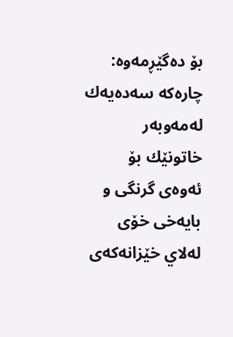بۆ ده‌گێڕمه‌وه‌:
چاره‌كه‌ سه‌ده‌یه‌ك له‌مه‌وبه‌ر خاتونێك بۆ ئه‌وه‌ى گرنگی و بايه‌خى خۆى له‌لاي خێزانه‌كه‌ی‌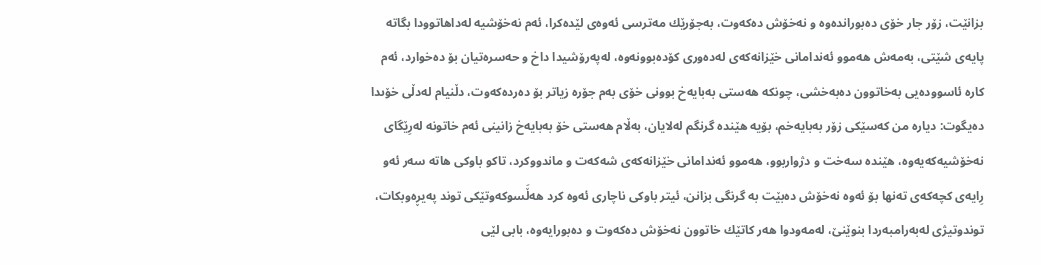بزانێت، زۆر جار خۆى ده‌بورانده‌وه‌ و نه‌خۆش ده‌كه‌وت، به‌جۆرێك مه‌ترسى ئه‌وه‌ى لێده‌كرا، ئه‌م نه‌خۆشيه‌ له‌داهاتوودا بگاته‌ پایه‌ى شێتى، به‌مه‌ش هه‌موو ئه‌ندامانى خێزانه‌كه‌ى له‌ده‌ورى كۆده‌بوونه‌وه‌، له‌په‌رۆشیدا داخ و حه‌سره‌تيان بۆ ده‌خوارد، ئه‌م كاره‌ ئاسووده‌يى به‌خاتوون ده‌به‌خشى، چونكه‌ هه‌ستى به‌بايه‌خ بوونى خۆى به‌م جۆره‌ زياتر بۆ ده‌رده‌كه‌وت، دڵنيام له‌دڵى خۆىدا ده‌یگوت: دياره‌ من كه‌سێكى زۆر به‌بایه‌خم، بۆیه‌ هێنده‌ گرنگم له‌لايان، به‌ڵام هه‌ستى خۆ به‌بايه‌خ زانينى ئه‌م خاتونه‌ له‌رِێگاى نه‌خۆشيه‌كه‌یه‌وه‌، هێنده‌ سه‌خت و دژواربوو، هه‌موو ئه‌ندامانى خێزانه‌كه‌ى شه‌كه‌ت و ماندووكرد، تاكو باوكى هاته‌ سه‌ر ئه‌و رِايه‌ى كچه‌كه‌ى ته‌نها بۆ ئه‌وه‌ نه‌خۆش ده‌بێت به‌ گرنگى بزانن، ئيتر باوكی ناچارى ئه‌وه‌ كرد هه‌ڵَسوكه‌وتێكى توند په‌یڕه‌وبكات، توندوتيژى له‌به‌رامبه‌ردا بنوێنێ، له‌مه‌ودوا هه‌ر كاتێك خاتوون نه‌خۆش ده‌كه‌وت و ده‌بورايه‌وه‌، بابى لێى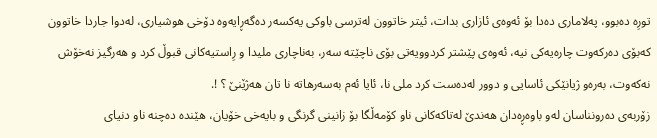تورِه‌ ده‌بوو، په‌لامارى ده‌دا بۆ ئه‌وه‌ى ئازارى بدات، ئيتر خاتوون له‌ترسى باوكی يه‌كسه‌ر ده‌گه‌ڕایه‌وه دۆخى هوشيارى، له‌دوا جاردا خاتوون كه‌بۆى ده‌ركه‌وت چاره‌یه‌كى نيه‌، ئه‌وه‌ى پێشتر كردوويه‌تى بۆى ناچێته‌ سه‌ر، به‌ناچارى ملیدا و رِاستيه‌كانى قبوڵ كرد و هه‌رگیز نه‌خۆش نه‌كه‌وت، به‌ره‌و ژیانێكى ئاسايى و دوور له‌ده‌ست كرد ملی نا، ئايا ئه‌م به‌سه‌رهاته‌ نا تان هه‌ژێنێ ؟ !.
زۆربه‌ى ده‌رونناسان له‌و باوه‌ڕه‌دان هه‌ندێ له‌تاكه‌كانى ناو كۆمه‌ڵگا بۆ زانينى گرنگی و بايه‌خى خۆيان، هێنده‌ ده‌چنه‌ ناو دنياى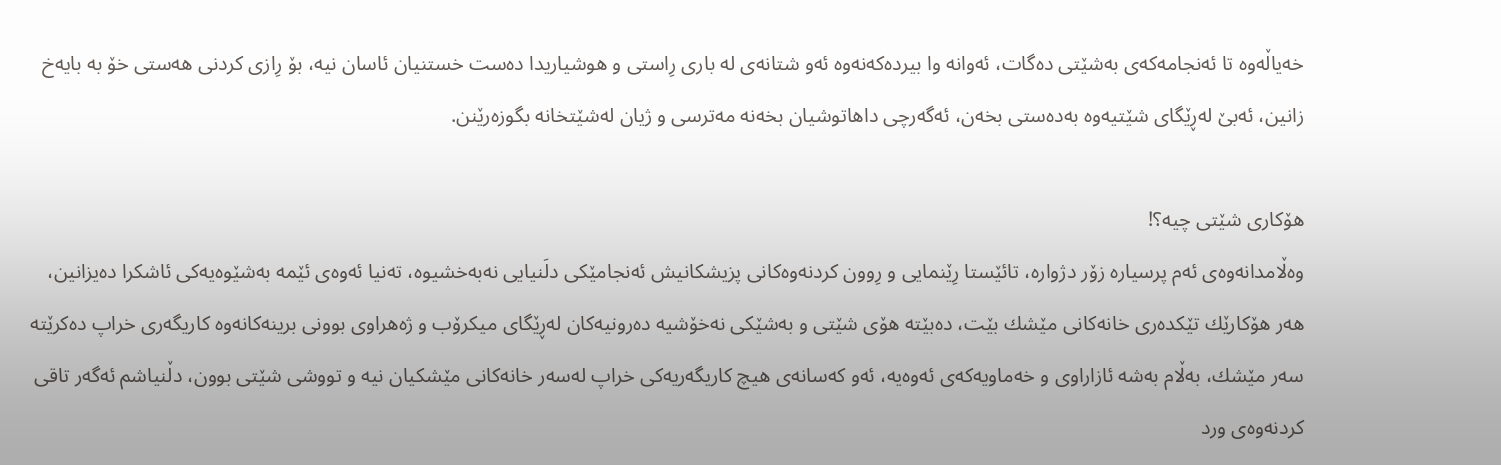خه‌ياڵه‌‌وه‌ تا ئه‌نجامه‌كه‌ى به‌شێتى ده‌گات، ئه‌وانه‌ وا بيرده‌كه‌نه‌وه‌ ئه‌و شتانه‌ى له‌ بارى رِاستى و هوشياریدا ده‌ست خستنيان ئاسان نيه‌، بۆ رِازى كردنى هه‌ستى خۆ به‌ بايه‌خ زانين، ئه‌بێ له‌ڕێگاى شێتیه‌وه‌ به‌ده‌ستى بخه‌ن، ئه‌گه‌رچى داهاتوشيان بخه‌نه‌ مه‌ترسی و ژيان له‌شێتخانه‌ بگوزه‌رێنن.

هۆكارى شێتى چیه‌؟!
وه‌ڵامدانه‌وه‌ى ئه‌م پرسياره‌ زۆر دژواره‌، تائێستا رِێنمايى و رِوون كردنه‌وه‌كانى پزيشكانيش ئه‌نجامێكى دلَنيايى نه‌به‌خشیوه‌، ته‌نیا ئه‌وه‌ى ئێمه‌ به‌شێوه‌یه‌كى ئاشكرا ده‌يزانين، هه‌ر هۆكارێك تێكده‌رى خانه‌كانى مێشك بێت، ده‌بێته‌ هۆى شێتى و به‌شێكى نه‌خۆشيه‌ ده‌رونيه‌كان له‌ڕێگاى ميكرۆب و ژه‌هراوى بوونى برينه‌كانه‌وه‌ كاريگه‌رى خراپ ده‌كرێته‌ سه‌ر مێشك، به‌ڵام به‌شه‌ ئازاراوى و خه‌ماويه‌كه‌ى ئه‌وه‌یه‌، ئه‌و كه‌سانه‌ى هيچ كاريگه‌ريه‌كى خراپ له‌سه‌ر خانه‌كانى مێشكيان نيه‌ و تووشى شێتى بوون، دڵنياشم ئه‌گه‌ر تاقى كردنه‌وه‌ى ورد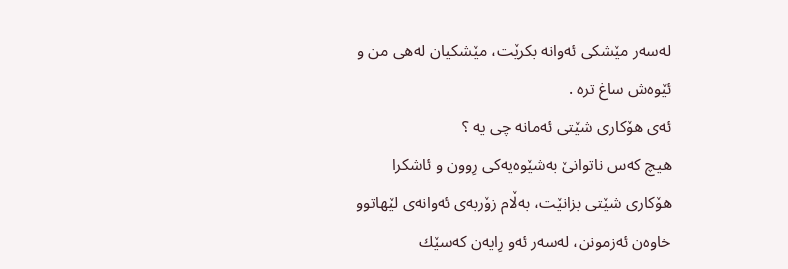له‌سه‌ر مێشكى ئه‌وانه‌ بكرێت، مێشكيان له‌هى من و ئێوه‌ش ساغ تره‌ .
ئه‌ى هۆكارى شێتى ئه‌مانه‌ چى يه‌ ؟
هيچ كه‌س ناتوانێ به‌شێوه‌یه‌كى رِوون و ئاشكرا هۆكارى شێتى بزانێت، به‌ڵام زۆربه‌ى ئه‌وانه‌ى لێهاتوو خاوه‌ن ئه‌زمونن، له‌سه‌ر ئه‌و رِايه‌ن كه‌سێك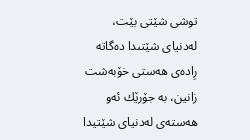توشى شێتى بێت، له‌دنياى شێتىدا ده‌گاته‌ رِاده‌ى هه‌ستى خۆبه‌شت زانين، به‌ جۆرێك ئه‌و هه‌سته‌ى له‌دنياى شێتیدا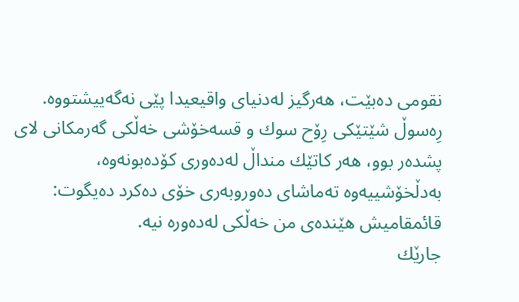نقومى ده‌بێت، هه‌رگيز له‌دنياى واقيعيدا پێى نه‌گه‌یيشتووه‌.
رِه‌سوڵ شێتێكى رِۆح سوك و قسه‌خۆشى خه‌ڵكى گه‌رمكانى لاى پشده‌ر بوو، هه‌ر كاتێك منداڵ له‌ده‌ورى كۆده‌بونه‌وه‌، به‌دڵخۆشیيه‌وه‌ ته‌ماشاى ده‌وروبه‌رى خۆى ده‌كرد ده‌یگوت: قائمقاميش هێنده‌ى من خه‌ڵكى له‌ده‌وره‌ نيه‌.
جارێك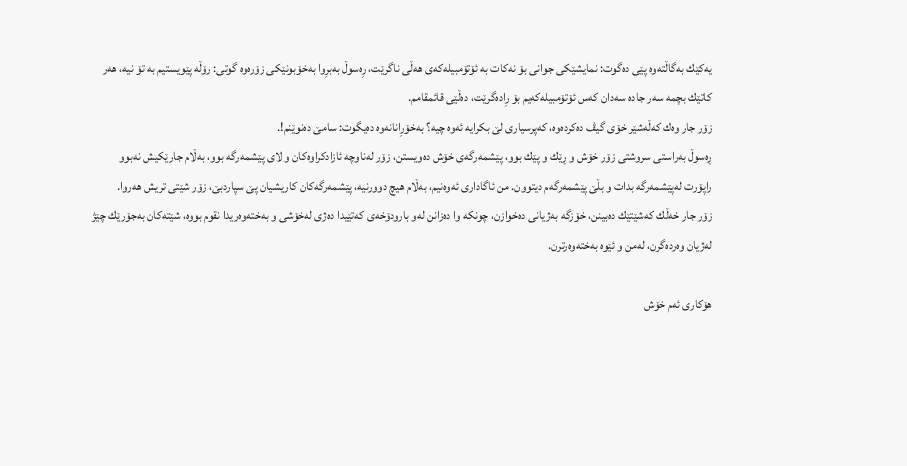يه‌كێك به‌گاڵته‌وه‌ پێی ده‌گوت: نمايشێكى جوانى بۆ نه‌كات به‌ ئۆتۆمبيله‌كه‌ى هه‌ڵى ناگرێت، رِه‌سوڵ به‌برِوا به‌خۆبونێكى زۆره‌وه‌ گوتى: رۆڵه‌ پێويستيم به‌ تۆ نيه‌، هه‌ر كاتێك بچمه‌ سه‌ر جاده‌ سه‌دان كه‌س ئۆتۆمبيله‌كه‌يم بۆ رِاده‌گرێت، ده‌ڵێى قائمقامم.
زۆر جار وه‌ك كه‌ڵه‌شێر خۆی گیڤ ده‌كرده‌وه‌، كه‌پرسيارى لێ بكرايه‌ ئه‌وه‌ چیه‌؟ به‌خۆرِانانه‌وه‌ ده‌یگوت: سامێ ده‌نوێنم!.
ڕه‌سوڵ به‌راستی سروشتی زۆر خۆش و ڕێك و پێك بوو، پێشمه‌رگه‌ی خۆش ده‌ویستن، زۆر ‌له‌ناوچه‌ ئازادكراوه‌كان و لای ‌پێشمه‌رگه‌ بوو، به‌ڵام جارێكیش نه‌بوو راپۆرت له‌پێشمه‌رگه‌ بدات و بڵێ پێشمه‌رگه‌م دیتوون. من ئاگاداری ئه‌وه‌نیم، به‌ڵام هیچ دوورنیه‌، پێشمه‌رگه‌كان كاریشیان پێ سپاردبێ، زۆر شێتی تریش هه‌روا.
زۆر جار خه‌ڵك كه‌شێتێك ده‌بينن، خۆزگه‌ به‌ژيانى ده‌خوازن، چونكه‌ وا ده‌زانن له‌و بارودۆخه‌ى كه‌تێيدا ده‌ژى له‌خۆشى و به‌خته‌وه‌ریدا نقوم بووه‌، شێته‌كان به‌جۆرێك چێژ له‌ژیان وه‌رده‌گرن، له‌من و ئێوه‌ به‌خته‌وه‌رترن.

هۆكارى ئه‌م خۆش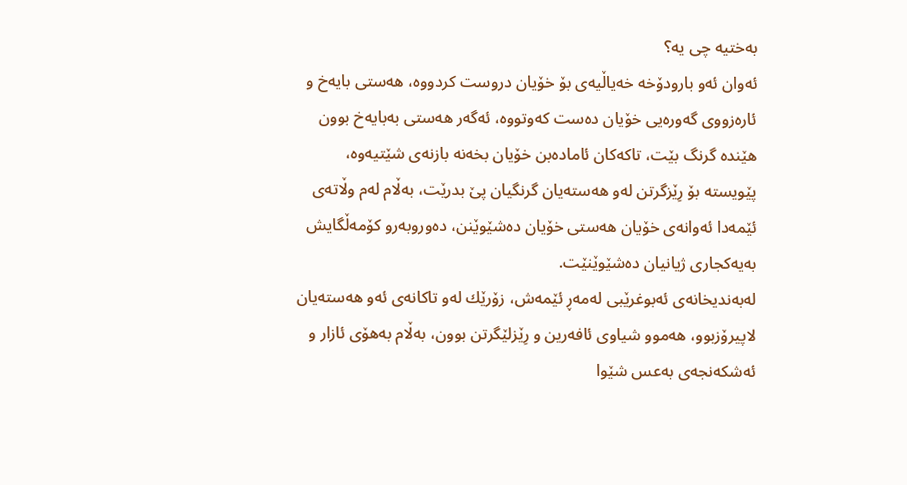به‌ختيه‌ چى يه‌؟
ئه‌وان ئه‌و بارودۆخه‌ خه‌ياڵیه‌ى بۆ خۆيان دروست كردووه‌، هه‌ستى بايه‌خ و ئاره‌زووى گه‌وره‌يى خۆيان ده‌ست كه‌وتووه‌، ئه‌گه‌ر هه‌ستى به‌بايه‌خ بوون هێنده‌ گرنگ بێت، تاكه‌كان ئاماده‌بن خۆيان بخه‌نه‌ بازنه‌ى شێتیه‌وه‌، پێويسته‌ بۆ رِێزگرتن له‌و هه‌سته‌يان گرنگيان پێ بدرێت، به‌ڵام له‌م وڵاته‌ى ئێمه‌دا ئه‌وانه‌ى خۆيان هه‌ستى خۆيان ده‌شێوێنن، ده‌وروبه‌رو كۆمه‌ڵگايش به‌يه‌كجارى ژيانيان ده‌شێوێنێت.
له‌به‌نديخانه‌ى ئه‌بوغرێبى له‌مه‌ڕ ئێمه‌ش، زۆرێك له‌و تاكانه‌ى ئه‌و هه‌سته‌يان لاپيرۆزبوو، هه‌موو شياوى ئافه‌رين و رِێزلێگرتن بوون، به‌ڵام به‌هۆى ئازار و ئه‌شكه‌نجه‌ى به‌عس شێوا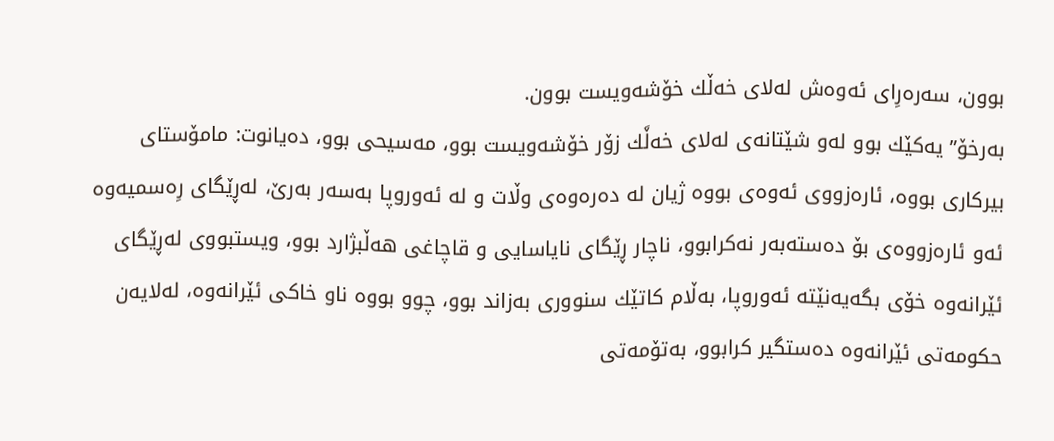بوون، سه‌ره‌رِاى ئه‌وه‌ش له‌لاى خه‌ڵك خۆشه‌ويست بوون.
به‌رخۆ” يه‌كێك بوو له‌و شێتانه‌ى له‌لاى خه‌ڵَك زۆر خۆشه‌ويست بوو، مه‌سيحى بوو، ده‌يانوت: مامۆستاى بيركارى بووه‌، ئاره‌زووى ئه‌وه‌ى بووه‌ ژيان له‌ ده‌ره‌وه‌ى وڵات و له‌ ئه‌وروپا به‌سه‌ر به‌رێ، له‌ڕێگاى رِه‌سميه‌وه‌ ئه‌و ئاره‌زووه‌ى بۆ ده‌سته‌به‌ر نه‌كرابوو، ناچار ڕێگاى ناياسايى و قاچاغى هه‌ڵبژارد بوو، ويستبووى له‌ڕێگاى ئێرانه‌وه‌ خۆى بگه‌یه‌نێته‌ ئه‌وروپا، به‌ڵام كاتێك سنوورى به‌زاند بوو، چوو بووه‌ ناو خاكى ئێرانه‌وه‌، له‌لایه‌ن حكومه‌تى ئێرانه‌وه‌ ده‌ستگير كرابوو، به‌تۆمه‌تى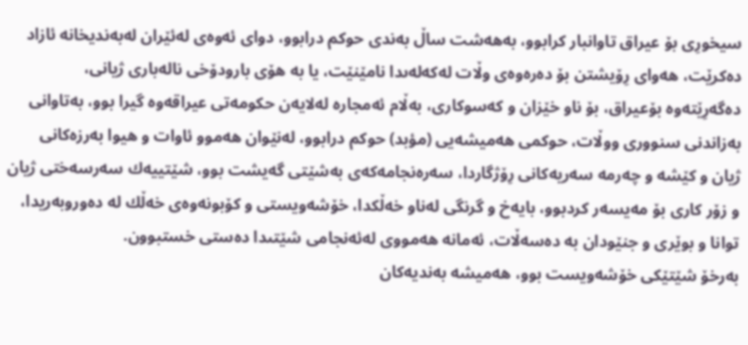سيخورِى بۆ عيراق تاوانبار كرابوو، به‌هه‌شت ساڵ به‌ندى حوكم درابوو، دواى ئه‌وه‌ى له‌ئێران له‌به‌نديخانه‌ ئازاد ده‌كرێت، هه‌واى رِۆيشتن بۆ ده‌ره‌وه‌ى وڵات له‌كه‌له‌ىدا نامێنێت، يا به‌ هۆى بارودۆخى ناله‌بارى ژيانى، ده‌گه‌رِێته‌وه‌ بۆعيراق، بۆ ناو خێزان و كه‌سوكارى، به‌ڵام ئه‌مجاره‌ له‌لايه‌ن حكومه‌تى عيراقه‌وه‌ گيرا بوو، به‌تاوانى به‌زاندنى سنوورى ووڵات، حوكمى هه‌ميشه‌يى (مؤبد) حوكم درابوو، له‌نێوان هه‌موو ئاوات و هيوا به‌رزه‌كانى ژيان و كێشه‌ و چه‌رمه‌ سه‌ريه‌كانى رِۆژگاردا، سه‌ره‌نجامه‌كه‌ى به‌شێتى گه‌یشت بوو، شێتیيه‌ك سه‌رسه‌ختى ژيان و زۆر كارى بۆ مه‌يسه‌ر كردبوو، بايه‌خ و گرنگى له‌ناو خه‌ڵكدا، خۆشه‌ويستى و كۆبونه‌وه‌ى خه‌ڵك له‌ ده‌وروبه‌ریدا، توانا و بوێرى و جنێودان به‌ ده‌سه‌ڵات، ئه‌مانه‌ هه‌مووى له‌ئه‌نجامى شێتىدا ده‌ستى خستبوون.
به‌رخۆ شێتێكى خۆشه‌ويست بوو، هه‌ميشه‌ به‌نديه‌كان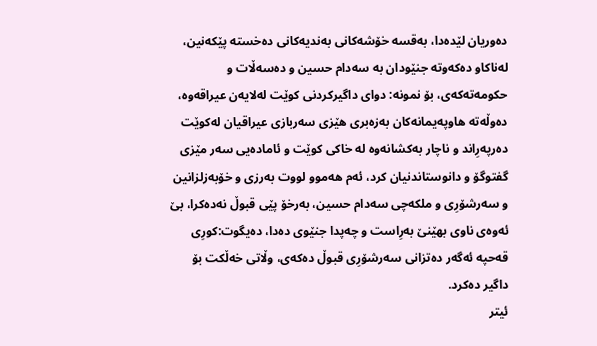ده‌وريان لێده‌دا، به‌قسه‌ خۆشه‌كانى به‌نديه‌كانى ده‌خسته‌ پێكه‌نين، له‌ناكاو ده‌كه‌وته‌ جنێودان به‌ سه‌دام حسين و ده‌سه‌ڵات و حكومه‌ته‌كه‌ى، بۆ نمونه‌: دواى داگيركردنى كوێت له‌لايه‌ن عيراقه‌وه‌، ده‌وڵه‌ته‌ هاوپه‌يمانه‌كان به‌زه‌برى هێزى سه‌ربازى عيراقيان له‌كوێت ده‌رپه‌رِاند و ناچار به‌كشانه‌وه‌ له‌ خاكى كوێت و ئاماده‌يى سه‌ر مێزى گفتوگۆ و دانوستاندنيان كرد، ئه‌م هه‌موو لووت به‌رزى و خۆبه‌زلزانين و سه‌رشۆرِى و ملكه‌چى سه‌دام حسين، به‌رخۆ پێى قبوڵ نه‌ده‌كرا، بێ ئه‌وه‌ى ناوى بهێنێ به‌رِاست و چه‌پدا جنێوى ده‌دا، ده‌یگوت:كورِى قه‌حپه‌ ئه‌گه‌ر ده‌تزانى سه‌رشۆرِى قبوڵ ده‌كه‌ى، وڵاتى خه‌ڵكت بۆ داگير ده‌كرد.
ئيتر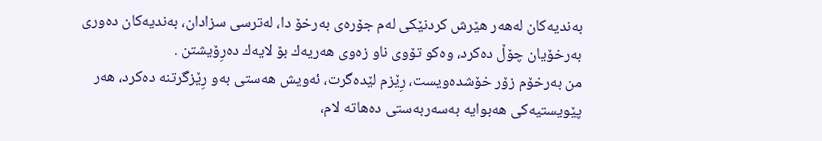به‌نديه‌كان له‌هه‌ر هێرش كردنێكى له‌م جۆره‌ى به‌رخۆ دا، له‌ترسى سزادان، به‌نديه‌كان ده‌ورى به‌رخۆيان چۆڵ ده‌كرد، وه‌كو تۆوى ناو زه‌وى هه‌ريه‌ك بۆ لايه‌ك ده‌رِۆيشتن .
من به‌رخۆم زۆر خۆشده‌ويست، رِێزم لێده‌گرت، ئه‌ويش هه‌ستى به‌و رِێزگرتنه‌ ده‌كرد، هه‌ر پێويستيه‌كى هه‌بوايه‌ به‌سه‌ربه‌ستى ده‌هاته‌ لام،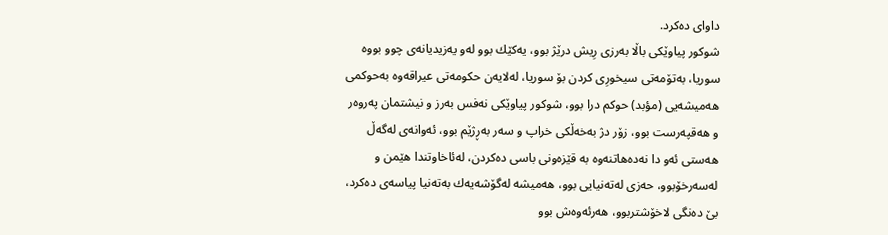داواى ده‌كرد.
شوكور پياوێكى باڵا به‌رزى رِيش درێژ بوو، يه‌كێك بوو له‌و يه‌زيديانه‌ى چوو بووه‌ سوريا، به‌تۆمه‌تى سيخورِى كردن بۆ سوريا، له‌لایه‌ن حكومه‌تى عيراقه‌وه‌ به‌حوكمى هه‌ميشه‌يى (مؤبد) حوكم درا بوو، شوكور پياوێكى نه‌فس به‌رز و نيشتمان په‌روه‌ر و هه‌قپه‌رست بوو، زۆر دژ به‌خه‌ڵكى خراپ و سه‌ر به‌ڕژێم بوو، ئه‌وانه‌ى له‌گه‌ڵ هه‌ستى ئه‌و دا نه‌ده‌هاتنه‌وه‌ به‌ قێزه‌ونى باسى ده‌كردن، له‌ئاخاوتندا هێمن و له‌سه‌رخۆبوو، حه‌زى له‌ته‌نیايى بوو، هه‌ميشه‌ له‌گۆشه‌یه‌ك به‌ته‌نیا پياسه‌ى ده‌كرد، بێ ده‌نگى لاخۆشتربوو، هه‌رئه‌وه‌ش بوو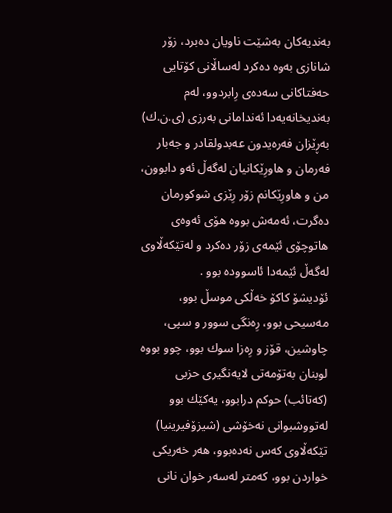به‌نديه‌كان به‌شێت ناويان ده‌برد، زۆر شانازى به‌وه‌ ده‌كرد له‌ساڵانى كۆتايى حه‌فتاكانى سه‌ده‌ى رِابردوو، له‌م به‌نديخانه‌یه‌دا ئه‌ندامانى به‌رزى (ى.ن.ك) به‌ڕێزان فه‌ره‌يدون عه‌بدولقادر و جه‌بار فه‌رمان و هاورِێكانيان له‌گه‌ڵ ئه‌و دابوون، من و هاورِێكانم زۆر رِێزى شوكورمان ده‌گرت، ئه‌مه‌ش بووه‌ هۆى ئه‌وه‌ى هاتوچۆى ئێمه‌ى زۆر ده‌كرد و له‌تێكه‌ڵاوی له‌گه‌ڵ ئێمه‌دا ئاسووده‌ بوو .
ئۆديشۆ كاكۆ خه‌ڵكى موسڵ بوو، مه‌سيحى بوو، رِه‌نگى سوور و سپی، چاوشين، قۆز و رِه‌زا سوك بوو، چوو بووه‌ لوبنان به‌تۆمه‌تى لايه‌نگيرى حزبى (كه‌تائب) حوكم درابوو، يه‌كێك بوو له‌تووشبوانى نه‌خۆشى (شيزۆفيرينيا) تێكه‌ڵاوى كه‌س نه‌ده‌بوو، هه‌ر خه‌ريكى خواردن بوو، كه‌متر له‌سه‌ر خوان نانى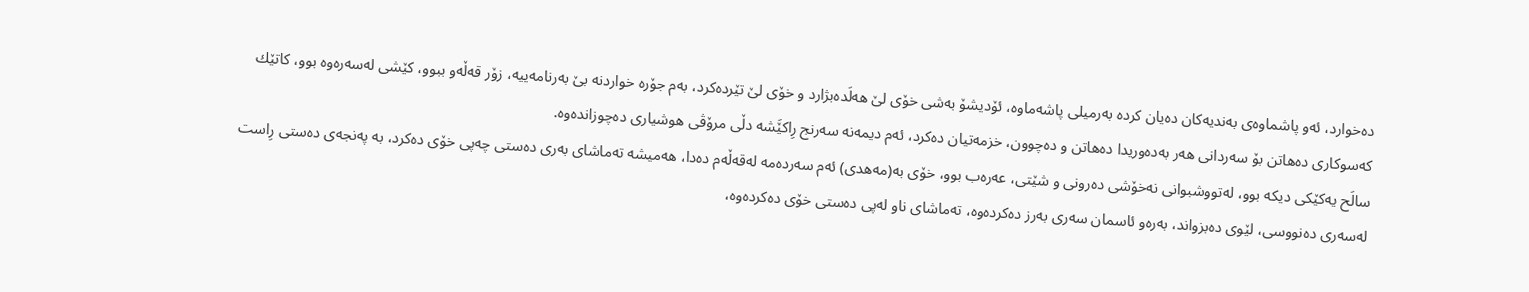ده‌خوارد، ئه‌و پاشماوه‌ى به‌نديه‌كان ده‌يان كرده‌ به‌رميلى پاشه‌ما‌وه‌، ئۆديشۆ به‌شى خۆى لێ هه‌لَده‌بژارد و خۆى لێ تێرده‌كرد، به‌م جۆره‌ خواردنه‌ بێ به‌رنامه‌ييه‌، زۆر قه‌ڵه‌و ببوو، كێشى له‌سه‌ره‌وه‌ بوو، كاتێك كه‌سوكارى ده‌هاتن بۆ سه‌ردانى هه‌ر به‌ده‌وریدا ده‌هاتن و ده‌چوون، خزمه‌تيان ده‌كرد، ئه‌م ديمه‌نه‌ سه‌رنج رِاكێَشه‌ دڵى مرۆڤى هوشيارى ده‌چوزانده‌وه‌.
سالَح يه‌كێكى ديكه‌ بوو، له‌تووشبوانى نه‌خۆشى ده‌رونى و شێتى، عه‌ره‌ب بوو، خۆى به‌(مه‌هدى) ئه‌م سه‌رده‌مه‌ له‌قه‌ڵه‌م ده‌دا، هه‌ميشه‌ ته‌ماشاى به‌رى ده‌ستى چه‌پى خۆى ده‌كرد، به‌ په‌نجه‌ى ده‌ستى رِاست له‌سه‌رى ده‌نووسى، لێوى ده‌بزواند، به‌ره‌و ئاسمان سه‌رى به‌رز ده‌كرده‌وه‌، ته‌ماشاى ناو له‌پى ده‌ستى خۆى ده‌كرده‌وه‌،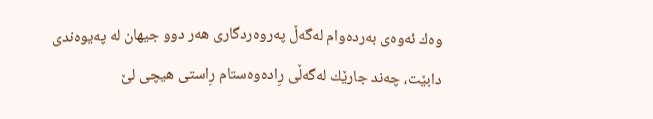وه‌ك ئه‌وه‌ى به‌رده‌وام له‌گه‌ڵ په‌روه‌ردگارى هه‌ر دوو جيهان له‌ په‌يوه‌ندى دابێت، چه‌ند جارێك له‌گه‌ڵى رِاده‌وه‌ستام رِاستى هيچى لێ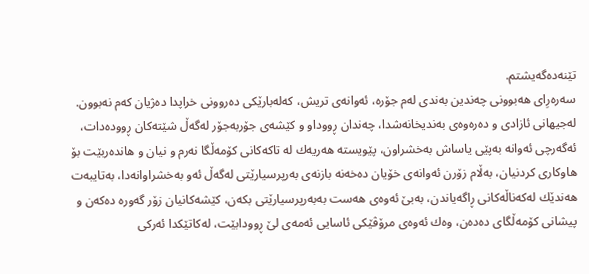تێنه‌ده‌گه‌يشتم.
سه‌ره‌رِاى هه‌بوونى چه‌ندين به‌ندى له‌م جۆره‌، ئه‌وانه‌ى تريش، كه‌له‌بارێكى ده‌روونى خراپدا ده‌ژيان كه‌م نه‌بوون. له‌جیهانی ئازادی و ده‌ره‌وه‌ی به‌ندیخانه‌شدا، چه‌ندان ڕووداو و كێشه‌ی جۆربه‌جۆر له‌گه‌ڵ شێته‌كان ڕووده‌دات، ئه‌گه‌رچی ئه‌وانه‌ به‌پێی یاساش به‌خشراون، پێویسته‌ هه‌ریه‌ك له‌ تاكه‌كانی كۆمه‌ڵگا نه‌رم و نیان و هانده‌ربێت بۆ هاوكاری كردنیان، به‌ڵام زۆرن ئه‌وانه‌ی خۆیان ده‌خه‌نه‌ بازنه‌ی به‌رپرسیارێتی له‌گه‌ڵ ئه‌و به‌خشراوانه‌دا، به‌تایبه‌ت هه‌ندێك له‌كه‌ناڵه‌كانی ڕاگه‌یاندن، به‌بێ ئه‌وه‌ی هه‌ست به‌به‌رپرسیارێتی بكه‌ن، كێشه‌كانیان زۆر گه‌وره‌ ده‌كه‌ن و پیشانی كۆمه‌ڵگای ده‌ده‌ن، وه‌ك ئه‌وه‌ی مرۆڤێكی ئاسایی ئه‌مه‌ی لێ ڕوودابێت، له‌كاتێكدا ئه‌ركی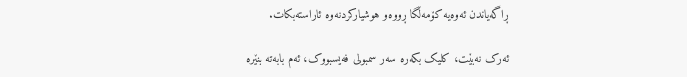ڕاگه‌یاندن ئه‌وه‌یه‌ كۆمه‌ڵگا ڕووه‌و هوشیاركردنه‌وه‌ ‌ئاراسته‌بكات.

ئەرک نەبێت، کلیک بکەرە سەر سمبولی فەیسبووک، ئەم بابەتە بنێرە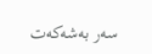سەر بەشەکەت